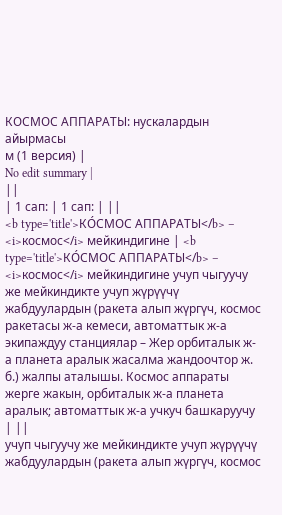КОСМОС АППАРАТЫ: нускалардын айырмасы
м (1 версия) |
No edit summary |
||
| 1 сап: | 1 сап: | ||
<b type='title'>КО́СМОС АППАРАТЫ</b> – <i>космос</i> мейкиндигине | <b type='title'>КО́СМОС АППАРАТЫ</b> – <i>космос</i> мейкиндигине учуп чыгуучу же мейкиндикте учуп жүрүүчү жабдуулардын (ракета алып жүргүч, космос ракетасы ж-а кемеси, автоматтык ж-а экипаждуу станциялар – Жер орбиталык ж-а планета аралык жасалма жандоочтор ж. б.) жалпы аталышы. Космос аппараты жерге жакын, орбиталык ж-а планета аралык; автоматтык ж-а учкуч башкаруучу | ||
учуп чыгуучу же мейкиндикте учуп жүрүүчү жабдуулардын (ракета алып жүргүч, космос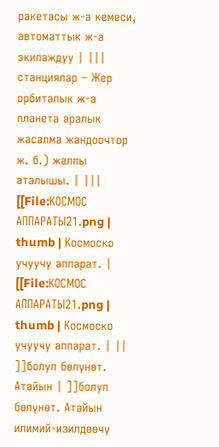ракетасы ж-а кемеси, автоматтык ж-а экипаждуу | |||
станциялар – Жер орбиталык ж-а планета аралык жасалма жандоочтор ж. б.) жалпы аталышы. | |||
[[File:КОСМОС АППАРАТЫ21.png | thumb | Космоско учуучу аппарат. | [[File:КОСМОС АППАРАТЫ21.png | thumb | Космоско учуучу аппарат. | ||
]]болуп бөлүнөт. Атайын | ]]болуп бөлүнөт. Атайын илимий-изилдөөчү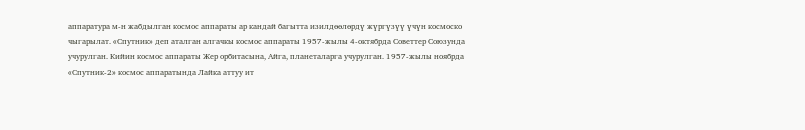аппаратура м-н жабдылган космос аппараты ар кандай багытта изилдөөлөрдү жүргүзүү үчүн космоско чыгарылат. «Спутник» деп аталган алгачкы космос аппараты 1957-жылы 4-октябрда Советтер Союзунда учурулган. Кийин космос аппараты Жер орбитасына, Айга, планеталарга учурулган. 1957-жылы ноябрда «Спутник-2» космос аппаратында Лайка аттуу ит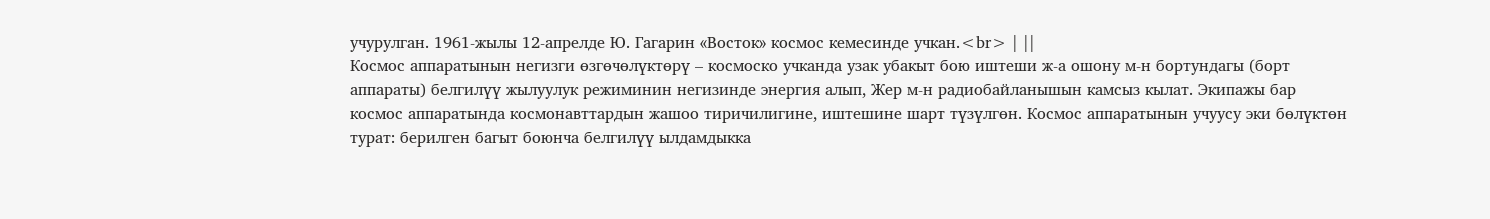учурулган. 1961-жылы 12-апрелде Ю. Гагарин «Восток» космос кемесинде учкан.<br> | ||
Космос аппаратынын негизги өзгөчөлүктөрү – космоско учканда узак убакыт бою иштеши ж-а ошону м-н бортундагы (борт аппараты) белгилүү жылуулук режиминин негизинде энергия алып, Жер м-н радиобайланышын камсыз кылат. Экипажы бар космос аппаратында космонавттардын жашоо тиричилигине, иштешине шарт түзүлгөн. Космос аппаратынын учуусу эки бөлүктөн турат: берилген багыт боюнча белгилүү ылдамдыкка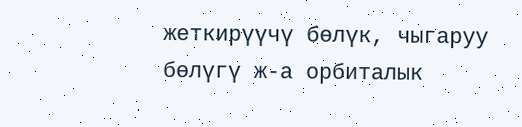жеткирүүчү бөлүк, чыгаруу бөлүгү ж-а орбиталык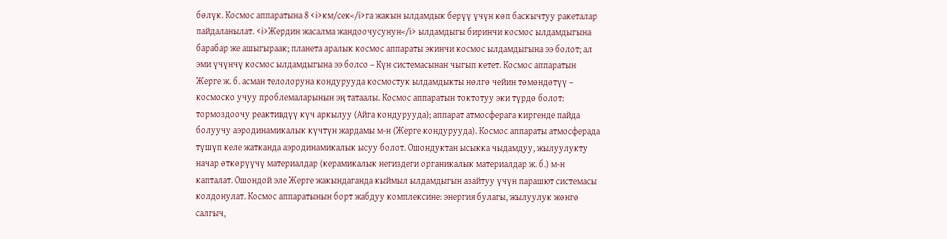бөлүк. Космос аппаратына 8 <i>км/сек</i>га жакын ылдамдык берүү үчүн көп баскычтуу ракеталар пайдаланылат. <i>Жердин жасалма жандоочусунун</i> ылдамдыгы биринчи космос ылдамдыгына барабар же ашыгыраак; планета аралык космос аппараты экинчи космос ылдамдыгына ээ болот; ал эми үчүнчү космос ылдамдыгына ээ болсо – Күн системасынан чыгып кетет. Космос аппаратын Жерге ж. б. асман телолоруна кондурууда космостук ылдамдыкты нөлгө чейин төмөндөтүү – космоско учуу проблемаларынын эң татаалы. Космос аппаратын токтотуу эки түрдө болот: тормоздоочу реактивдүү күч аркылуу (Айга кондурууда); аппарат атмосферага киргенде пайда болуучу аэродинамикалык күчтүн жардамы м-н (Жерге кондурууда). Космос аппараты атмосферада түшүп келе жатканда аэродинамикалык ысуу болот. Ошондуктан ысыкка чыдамдуу, жылуулукту начар өткөрүүчү материалдар (керамикалык негиздеги органикалык материалдар ж. б.) м-н капталат. Ошондой эле Жерге жакындаганда кыймыл ылдамдыгын азайтуу үчүн парашют системасы колдонулат. Космос аппаратынын борт жабдуу комплексине: энергия булагы, жылуулук жөнгө салгыч,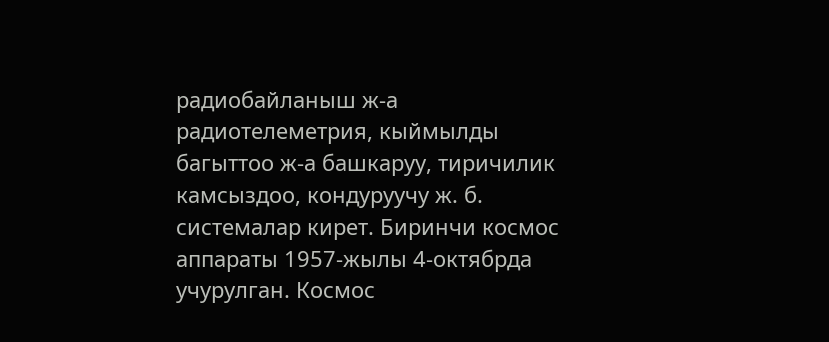радиобайланыш ж-а радиотелеметрия, кыймылды багыттоо ж-а башкаруу, тиричилик камсыздоо, кондуруучу ж. б. системалар кирет. Биринчи космос аппараты 1957-жылы 4-октябрда учурулган. Космос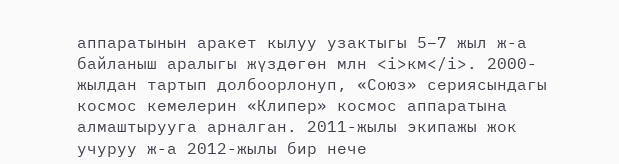аппаратынын аракет кылуу узактыгы 5–7 жыл ж-а байланыш аралыгы жүздөгөн млн <i>км</i>. 2000-жылдан тартып долбоорлонуп, «Союз» сериясындагы космос кемелерин «Клипер» космос аппаратына алмаштырууга арналган. 2011-жылы экипажы жок учуруу ж-а 2012-жылы бир нече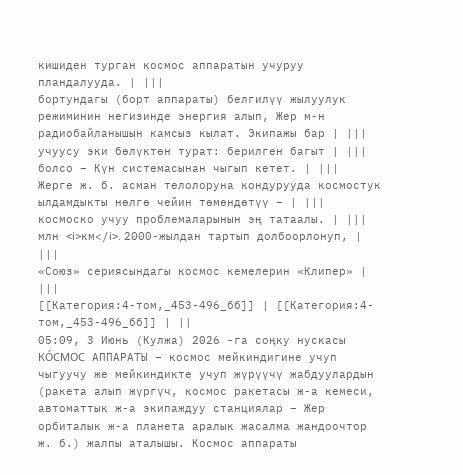кишиден турган космос аппаратын учуруу пландалууда. | |||
бортундагы (борт аппараты) белгилүү жылуулук режиминин негизинде энергия алып, Жер м-н радиобайланышын камсыз кылат. Экипажы бар | |||
учуусу эки бөлүктөн турат: берилген багыт | |||
болсо – Күн системасынан чыгып кетет. | |||
Жерге ж. б. асман телолоруна кондурууда космостук ылдамдыкты нөлгө чейин төмөндөтүү – | |||
космоско учуу проблемаларынын эң татаалы. | |||
млн <i>км</i>. 2000-жылдан тартып долбоорлонуп, | |||
«Союз» сериясындагы космос кемелерин «Клипер» | |||
[[Категория:4-том,_453-496_бб]] | [[Категория:4-том,_453-496_бб]] | ||
05:09, 3 Июнь (Кулжа) 2026 -га соңку нускасы
КО́СМОС АППАРАТЫ – космос мейкиндигине учуп чыгуучу же мейкиндикте учуп жүрүүчү жабдуулардын (ракета алып жүргүч, космос ракетасы ж-а кемеси, автоматтык ж-а экипаждуу станциялар – Жер орбиталык ж-а планета аралык жасалма жандоочтор ж. б.) жалпы аталышы. Космос аппараты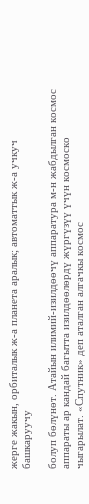жерге жакын, орбиталык ж-а планета аралык; автоматтык ж-а учкуч башкаруучу

болуп бөлүнөт. Атайын илимий-изилдөөчү аппаратура м-н жабдылган космос аппараты ар кандай багытта изилдөөлөрдү жүргүзүү үчүн космоско чыгарылат. «Спутник» деп аталган алгачкы космос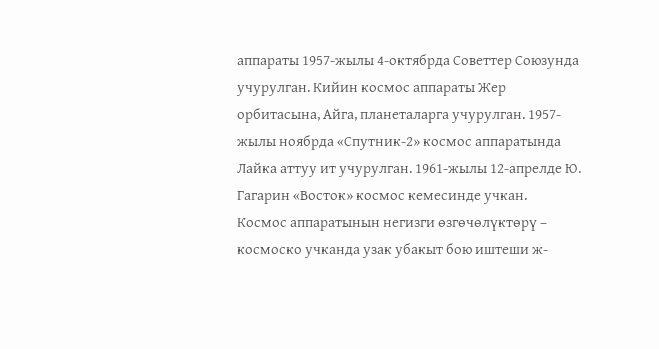аппараты 1957-жылы 4-октябрда Советтер Союзунда учурулган. Кийин космос аппараты Жер орбитасына, Айга, планеталарга учурулган. 1957-жылы ноябрда «Спутник-2» космос аппаратында Лайка аттуу ит учурулган. 1961-жылы 12-апрелде Ю. Гагарин «Восток» космос кемесинде учкан.
Космос аппаратынын негизги өзгөчөлүктөрү – космоско учканда узак убакыт бою иштеши ж-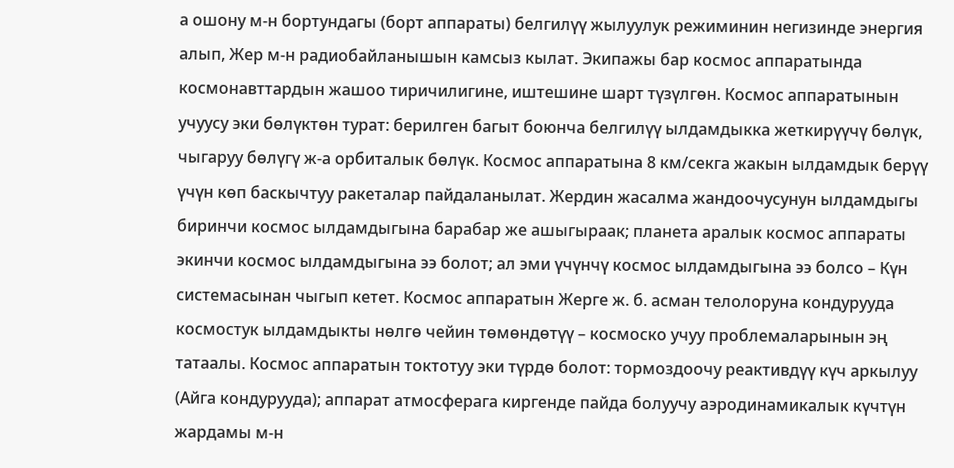а ошону м-н бортундагы (борт аппараты) белгилүү жылуулук режиминин негизинде энергия алып, Жер м-н радиобайланышын камсыз кылат. Экипажы бар космос аппаратында космонавттардын жашоо тиричилигине, иштешине шарт түзүлгөн. Космос аппаратынын учуусу эки бөлүктөн турат: берилген багыт боюнча белгилүү ылдамдыкка жеткирүүчү бөлүк, чыгаруу бөлүгү ж-а орбиталык бөлүк. Космос аппаратына 8 км/секга жакын ылдамдык берүү үчүн көп баскычтуу ракеталар пайдаланылат. Жердин жасалма жандоочусунун ылдамдыгы биринчи космос ылдамдыгына барабар же ашыгыраак; планета аралык космос аппараты экинчи космос ылдамдыгына ээ болот; ал эми үчүнчү космос ылдамдыгына ээ болсо – Күн системасынан чыгып кетет. Космос аппаратын Жерге ж. б. асман телолоруна кондурууда космостук ылдамдыкты нөлгө чейин төмөндөтүү – космоско учуу проблемаларынын эң татаалы. Космос аппаратын токтотуу эки түрдө болот: тормоздоочу реактивдүү күч аркылуу (Айга кондурууда); аппарат атмосферага киргенде пайда болуучу аэродинамикалык күчтүн жардамы м-н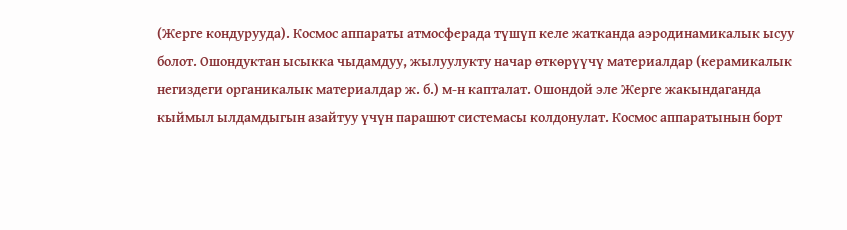(Жерге кондурууда). Космос аппараты атмосферада түшүп келе жатканда аэродинамикалык ысуу болот. Ошондуктан ысыкка чыдамдуу, жылуулукту начар өткөрүүчү материалдар (керамикалык негиздеги органикалык материалдар ж. б.) м-н капталат. Ошондой эле Жерге жакындаганда кыймыл ылдамдыгын азайтуу үчүн парашют системасы колдонулат. Космос аппаратынын борт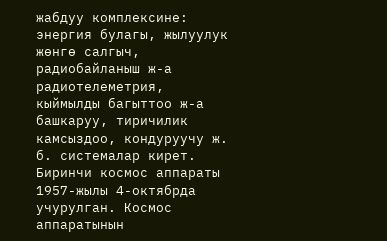жабдуу комплексине: энергия булагы, жылуулук жөнгө салгыч, радиобайланыш ж-а радиотелеметрия, кыймылды багыттоо ж-а башкаруу, тиричилик камсыздоо, кондуруучу ж. б. системалар кирет. Биринчи космос аппараты 1957-жылы 4-октябрда учурулган. Космос аппаратынын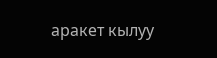аракет кылуу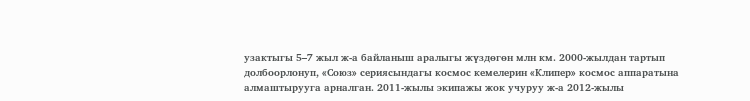узактыгы 5–7 жыл ж-а байланыш аралыгы жүздөгөн млн км. 2000-жылдан тартып долбоорлонуп, «Союз» сериясындагы космос кемелерин «Клипер» космос аппаратына алмаштырууга арналган. 2011-жылы экипажы жок учуруу ж-а 2012-жылы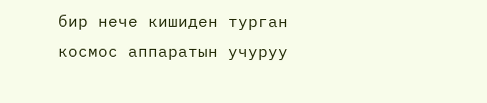бир нече кишиден турган космос аппаратын учуруу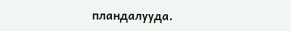пландалууда.